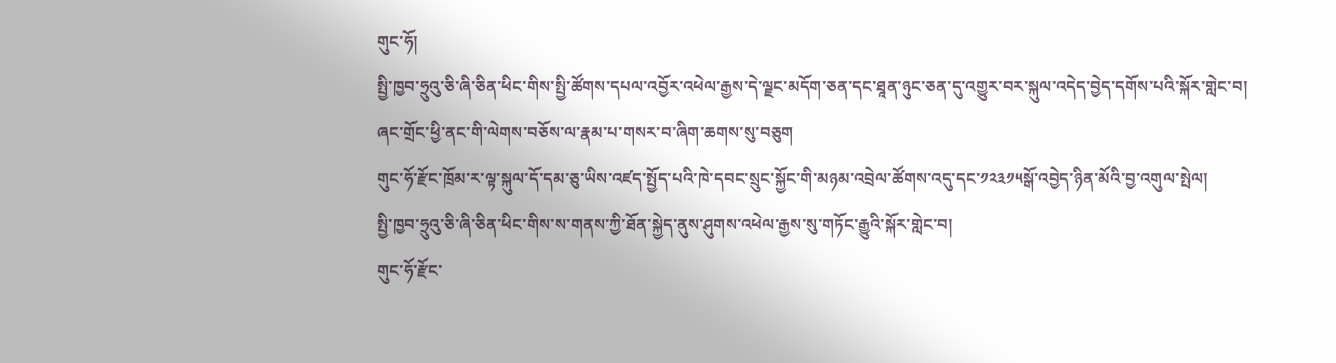གུང་ཧོ།
སྤྱི་ཁྱབ་ཧྲུའུ་ཅི་ཞི་ཅིན་ཕིང་གིས་སྤྱི་ཚོགས་དཔལ་འབྱོར་འཕེལ་རྒྱས་དེ་ལྗང་མདོག་ཅན་དང་ཐཱན་ཉུང་ཅན་དུ་འགྱུར་བར་སྐུལ་འདེད་བྱེད་དགོས་པའི་སྐོར་གླེང་བ།
ཞང་གྲོང་ཕྱི་ནང་གི་ལེགས་བཅོས་ལ་རྣམ་པ་གསར་བ་ཞིག་ཆགས་སུ་བཅུག
གུང་ཧོ་རྫོང་ཁྲོམ་ར་ལྟ་སྐུལ་དོ་དམ་ཅུ་ཡིས་འཛད་སྤྱོད་པའི་ཁེ་དབང་སྲུང་སྐྱོང་གི་མཉམ་འབྲེལ་ཚོགས་འདུ་དང་༡༢༣༡༥སྒོ་འབྱེད་ཉིན་མོའི་བྱ་འགུལ་སྤེལ།
སྤྱི་ཁྱབ་ཧྲུའུ་ཅི་ཞི་ཅིན་ཕིང་གིས་ས་གནས་ཀྱི་ཐོན་སྐྱེད་ནུས་ཤུགས་འཕེལ་རྒྱས་སུ་གཏོང་རྒྱུའི་སྐོར་གླེང་བ།
གུང་ཧོ་རྫོང་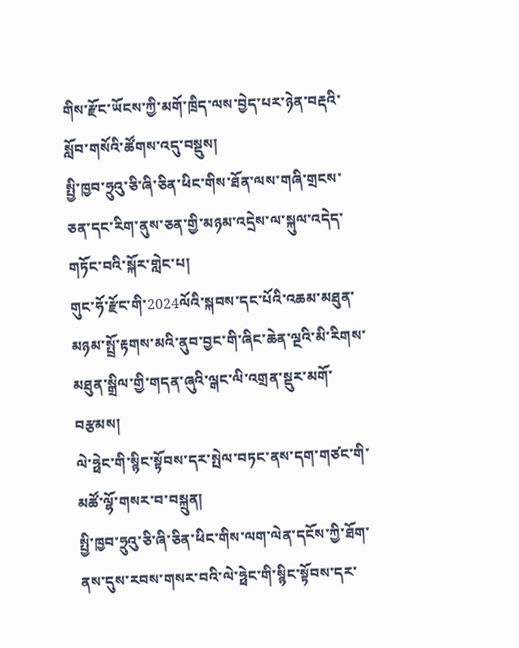གིས་རྫོང་ཡོངས་ཀྱི་མགོ་ཁྲིད་ལས་བྱེད་པར་ཉེན་བརྡའི་སློབ་གསོའི་ཚོགས་འདུ་བསྡུས།
སྤྱི་ཁྱབ་ཧྲུའུ་ཅི་ཞི་ཅིན་ཕིང་གིས་ཐོན་ལས་གཞི་གྲངས་ཅན་དང་རིག་ནུས་ཅན་གྱི་མཉམ་འདྲེས་ལ་སྐུལ་འདེད་གཏོང་བའི་སྐོར་གླེང་པ།
གུང་ཧོ་རྫོང་གི་2024ལོའི་སྐབས་དང་པོའི་འཆམ་མཐུན་མཉམ་སྤྲོ་རྟགས་མའི་ནུབ་བྱང་གི་ཞིང་ཆེན་ལྔའི་མི་རིགས་མཐུན་སྒྲིལ་གྱི་གདན་ཞུའི་ལྒང་ལི་འགྲན་སྡུར་མགོ་བརྩམས།
ལེ་ཧྥེང་གི་སྙིང་སྟོབས་དར་སྤེལ་བཏང་ནས་དག་གཙང་གི་མཚོ་ལྷོ་གསར་བ་བསྐྲུན།
སྤྱི་ཁྱབ་ཧྲུའུ་ཅི་ཞི་ཅིན་ཕིང་གིས་ལག་ལེན་དངོས་ཀྱི་ཐོག་ནས་དུས་རབས་གསར་བའི་ལེ་ཧྥེང་གི་སྙིང་སྟོབས་དར་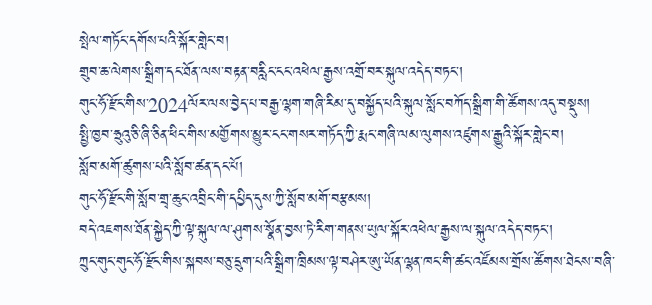སྤེལ་གཏོང་དགོས་པའི་སྐོར་གླེང་བ།
གྲུབ་ཆ་ལེགས་སྒྲིག་དང་ཐོན་ལས་བརྟན་བརླིང་ངང་འཕེལ་རྒྱས་འགྲོ་བར་སྐུལ་འདེད་བཏང་།
གུང་ཧོ་རྫོང་གིས་2024ལོར་ལས་བྱེད་པ་བརྒྱ་ལྷག་གཞི་རིམ་དུ་བསྐྱོད་པའི་སྐུལ་སློང་བཀོད་སྒྲིག་གི་ཚོགས་འདུ་བསྡུས།
སྤྱི་ཁྱབ་ཧྲུའུ་ཅི་ཞི་ཅིན་ཕིང་གིས་མགྱོགས་མྱུར་ངང་གསར་གཏོད་ཀྱི་རྨང་གཞི་ལམ་ལུགས་འཛུགས་རྒྱུའི་སྐོར་གླེང་བ།
སློབ་མགོ་ཚུགས་པའི་སློབ་ཚན་དང་པོ།
གུང་ཧོ་རྫོང་གི་སློབ་གྲྭ་ཆུང་འབྲིང་གི་དཔྱིད་དུས་ཀྱི་སློབ་མགོ་བརྩམས།
བདེ་འཇགས་ཐོན་སྐྱེད་ཀྱི་ལྟ་སྐུལ་ལ་ཤུགས་སྣོན་བྱས་ཏེ་རིག་གནས་ཡུལ་སྐོར་འཕེལ་རྒྱས་ལ་སྐུལ་འདེད་བཏང་།
ཀྲུང་གུང་གུང་ཧོ་རྫོང་གིས་སྐབས་བཅུ་དྲུག་པའི་སྒྲིག་ཁྲིམས་ལྟ་བཤེར་ཨུ་ཡོན་ལྷན་ཁང་གི་ཚང་འཛོམས་གྲོས་ཚོགས་ཐེངས་བཞི་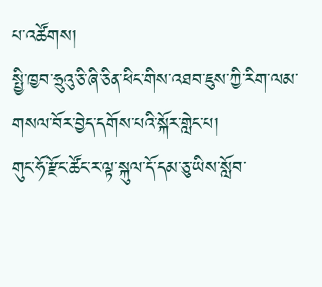པ་འཚོགས།
སྤྱི་ཁྱབ་ཧྲུའུ་ཅི་ཞི་ཅིན་ཕིང་གིས་འཐབ་ཇུས་ཀྱི་རིག་ལམ་གསལ་བོར་བྱེད་དགོས་པའི་སྐོར་གླེང་པ།
གུང་ཧོ་རྫོང་ཚོང་ར་ལྟ་སྐུལ་དོ་དམ་ཅུ་ཡིས་སློབ་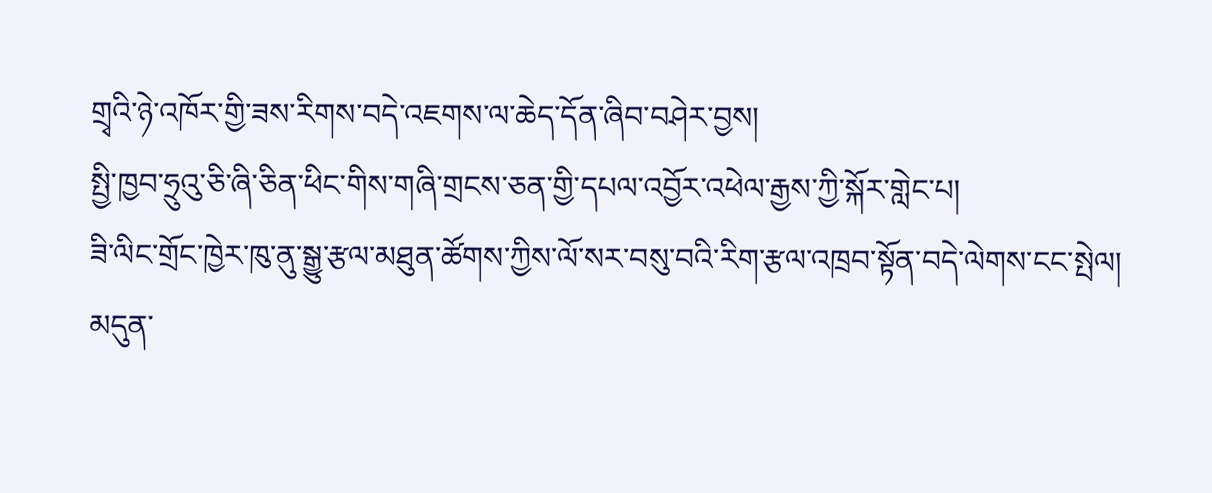གྲྭའི་ཉེ་འཁོར་གྱི་ཟས་རིགས་བདེ་འཇགས་ལ་ཆེད་དོན་ཞིབ་བཤེར་བྱས།
སྤྱི་ཁྱབ་ཧྲུའུ་ཅི་ཞི་ཅིན་ཕིང་གིས་གཞི་གྲངས་ཅན་གྱི་དཔལ་འབྱོར་འཕེལ་རྒྱས་ཀྱི་སྐོར་གླེང་པ།
ཟི་ལིང་གྲོང་ཁྱེར་ཁུ་ནུ་སྒྱུ་རྩལ་མཐུན་ཚོགས་ཀྱིས་ལོ་སར་བསུ་བའི་རིག་རྩལ་འཁྲབ་སྟོན་བདེ་ལེགས་ངང་སྤེལ།
མདུན་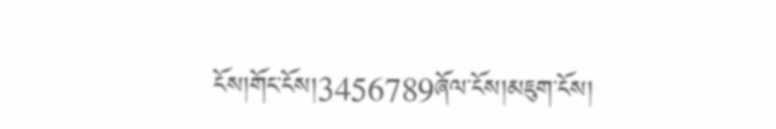ངོས།གོང་ངོས།3456789ཞོལ་ངོས།མཇུག་ངོས།